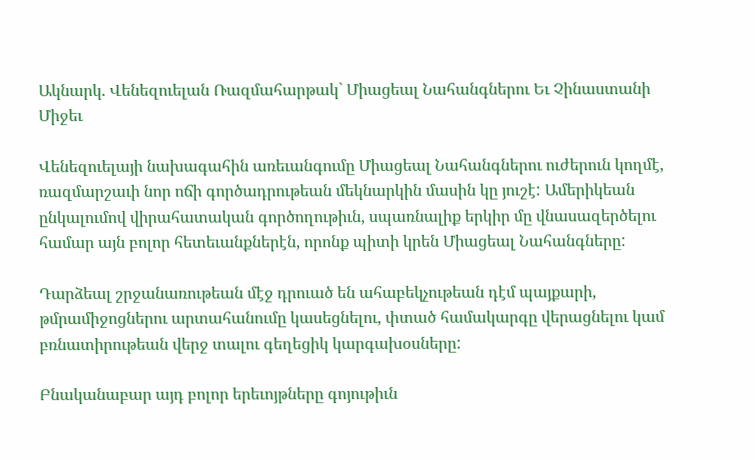Ակնարկ. Վենեզուելան Ռազմահարթակ` Միացեալ Նահանգներու Եւ Չինաստանի Միջեւ

Վենեզուելայի նախագահին առեւանգումը Միացեալ Նահանգներու ուժերուն կողմէ, ռազմարշաւի նոր ոճի գործադրութեան մեկնարկին մասին կը յուշէ: Ամերիկեան ընկալումով վիրահատական գործողութիւն, սպառնալիք երկիր մը վնասազերծելու համար այն բոլոր հետեւանքներէն, որոնք պիտի կրեն Միացեալ Նահանգները:

Դարձեալ շրջանառութեան մէջ դրուած են ահաբեկչութեան դէմ պայքարի, թմրամիջոցներու արտահանումը կասեցնելու, փտած համակարգը վերացնելու կամ բռնատիրութեան վերջ տալու գեղեցիկ կարգախօսները:

Բնականաբար այդ բոլոր երեւոյթները գոյութիւն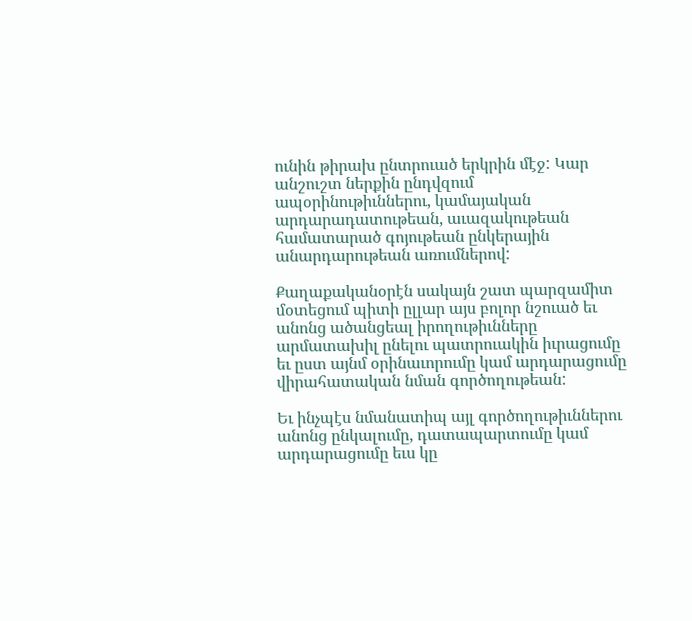ունին թիրախ ընտրուած երկրին մէջ: Կար անշուշտ ներքին ընդվզում ապօրինութիւններու, կամայական արդարադատութեան, աւազակութեան համատարած գոյութեան ընկերային անարդարութեան առումներով:

Քաղաքականօրէն սակայն շատ պարզամիտ մօտեցում պիտի ըլլար այս բոլոր նշուած եւ անոնց ածանցեալ իրողութիւնները արմատախիլ ընելու պատրուակին իւրացումը եւ ըստ այնմ օրինաւորումը կամ արդարացումը վիրահատական նման գործողութեան:

Եւ ինչպէս նմանատիպ այլ գործողութիւններու անոնց ընկալումը, դատապարտումը կամ արդարացումը եւս կը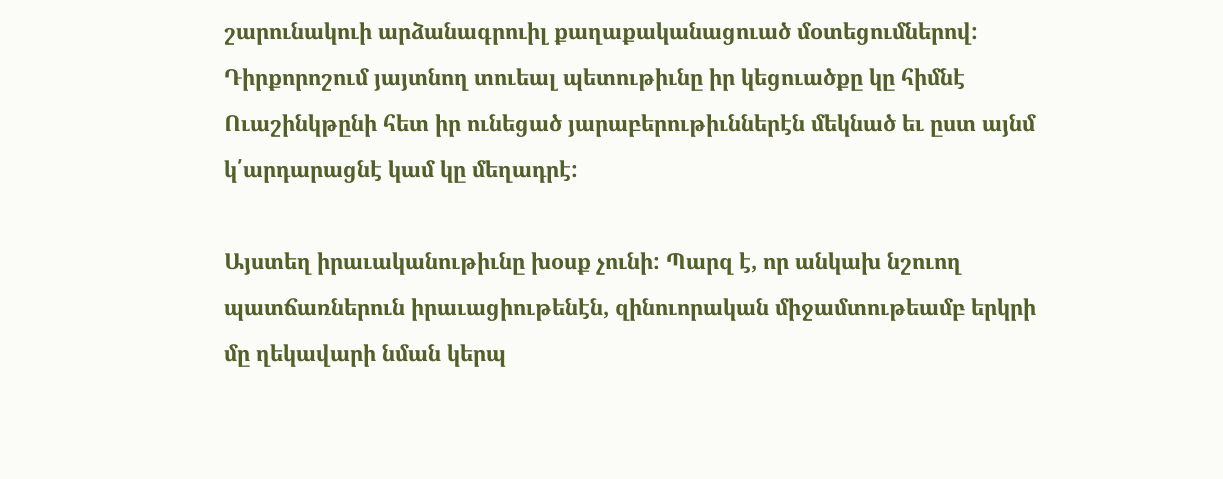շարունակուի արձանագրուիլ քաղաքականացուած մօտեցումներով: Դիրքորոշում յայտնող տուեալ պետութիւնը իր կեցուածքը կը հիմնէ Ուաշինկթընի հետ իր ունեցած յարաբերութիւններէն մեկնած եւ ըստ այնմ կ՛արդարացնէ կամ կը մեղադրէ:

Այստեղ իրաւականութիւնը խօսք չունի: Պարզ է, որ անկախ նշուող պատճառներուն իրաւացիութենէն, զինուորական միջամտութեամբ երկրի մը ղեկավարի նման կերպ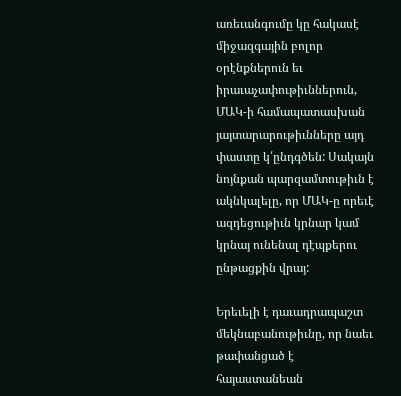առեւանգումը կը հակասէ միջազգային բոլոր օրէնքներուն եւ իրաւաչափութիւններուն, ՄԱԿ-ի համապատասխան յայտարարութիւնները այդ փաստը կ՛ընդգծեն: Սակայն նոյնքան պարզամտութիւն է ակնկալելը, որ ՄԱԿ-ը որեւէ ազդեցութիւն կրնար կամ կրնայ ունենալ դէպքերու ընթացքին վրայ:

Երեւելի է դաւադրապաշտ մեկնաբանութիւնը, որ նաեւ թափանցած է հայաստանեան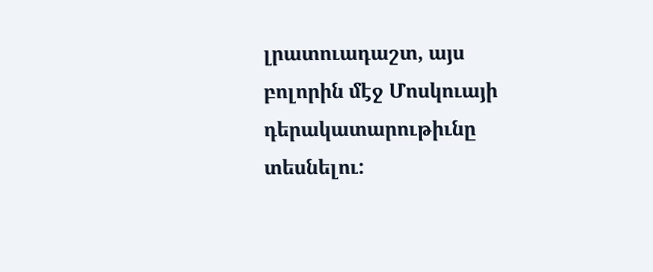լրատուադաշտ, այս բոլորին մէջ Մոսկուայի դերակատարութիւնը տեսնելու: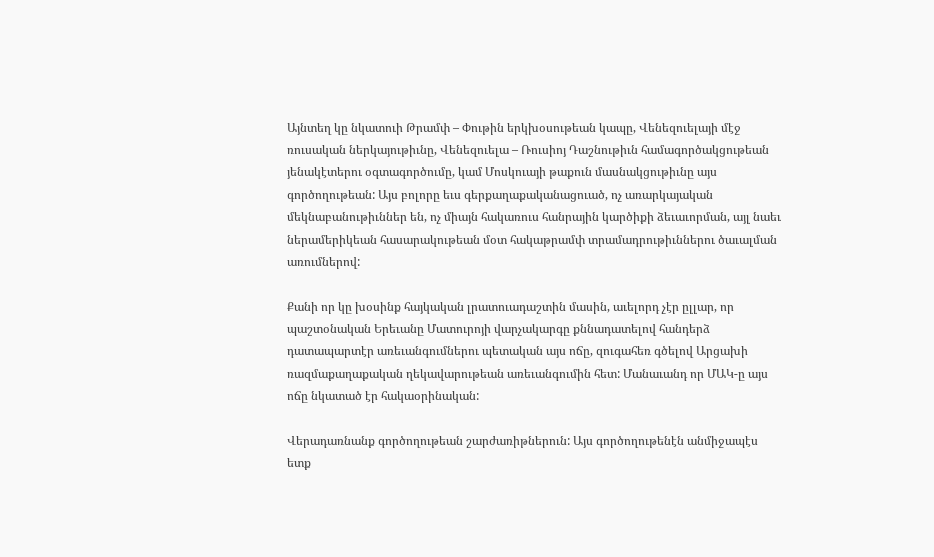Այնտեղ կը նկատուի Թրամփ – Փութին երկխօսութեան կապը, Վենեզուելայի մէջ ռուսական ներկայութիւնը, Վենեզուելա – Ռուսիոյ Դաշնութիւն համագործակցութեան յենակէտերու օգտագործումը, կամ Մոսկուայի թաքուն մասնակցութիւնը այս գործողութեան: Այս բոլորը եւս գերքաղաքականացուած, ոչ առարկայական մեկնաբանութիւններ են, ոչ միայն հակառուս հանրային կարծիքի ձեւաւորման, այլ նաեւ ներամերիկեան հասարակութեան մօտ հակաթրամփ տրամադրութիւններու ծաւալման առումներով:

Քանի որ կը խօսինք հայկական լրատուադաշտին մասին, աւելորդ չէր ըլլար, որ պաշտօնական Երեւանը Մատուրոյի վարչակարգը քննադատելով հանդերձ դատապարտէր առեւանգումներու պետական այս ոճը, զուգահեռ գծելով Արցախի ռազմաքաղաքական ղեկավարութեան առեւանգումին հետ: Մանաւանդ որ ՄԱԿ-ը այս ոճը նկատած էր հակաօրինական:

Վերադառնանք գործողութեան շարժառիթներուն: Այս գործողութենէն անմիջապէս ետք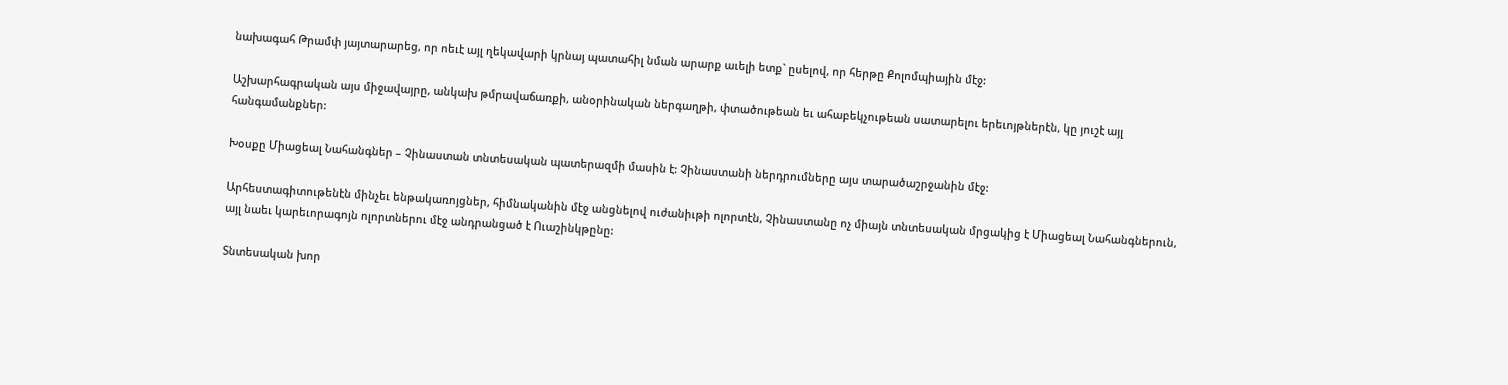նախագահ Թրամփ յայտարարեց, որ ոեւէ այլ ղեկավարի կրնայ պատահիլ նման արարք աւելի ետք` ըսելով, որ հերթը Քոլոմպիային մէջ:

Աշխարհագրական այս միջավայրը, անկախ թմրավաճառքի, անօրինական ներգաղթի, փտածութեան եւ ահաբեկչութեան սատարելու երեւոյթներէն, կը յուշէ այլ հանգամանքներ:

Խօսքը Միացեալ Նահանգներ – Չինաստան տնտեսական պատերազմի մասին է: Չինաստանի ներդրումները այս տարածաշրջանին մէջ:

Արհեստագիտութենէն մինչեւ ենթակառոյցներ, հիմնականին մէջ անցնելով ուժանիւթի ոլորտէն, Չինաստանը ոչ միայն տնտեսական մրցակից է Միացեալ Նահանգներուն, այլ նաեւ կարեւորագոյն ոլորտներու մէջ անդրանցած է Ուաշինկթընը:

Տնտեսական խոր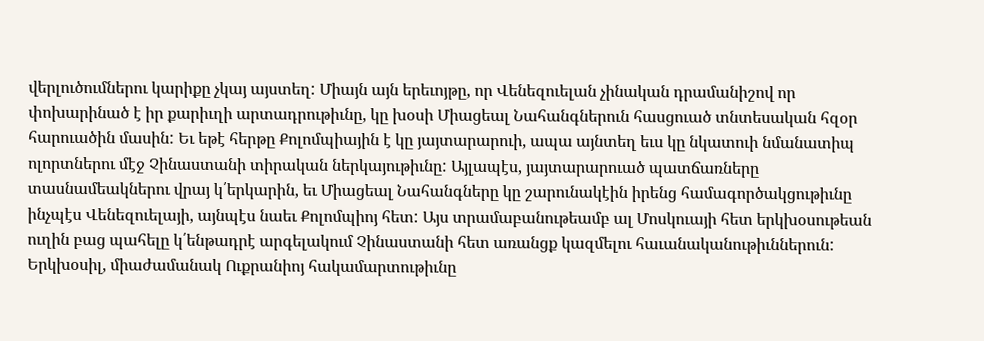վերլուծումներու կարիքը չկայ այստեղ: Միայն այն երեւոյթը, որ Վենեզուելան չինական դրամանիշով որ փոխարինած է իր քարիւղի արտադրութիւնը, կը խօսի Միացեալ Նահանգներուն հասցուած տնտեսական հզօր հարուածին մասին: Եւ եթէ հերթը Քոլոմպիային է կը յայտարարուի, ապա այնտեղ եւս կը նկատուի նմանատիպ ոլորտներու մէջ Չինաստանի տիրական ներկայութիւնը: Այլապէս, յայտարարուած պատճառները տասնամեակներու վրայ կ՛երկարին, եւ Միացեալ Նահանգները կը շարունակէին իրենց համագործակցութիւնը ինչպէս Վենեզուելայի, այնպէս նաեւ Քոլոմպիոյ հետ: Այս տրամաբանութեամբ ալ Մոսկուայի հետ երկխօսութեան ուղին բաց պահելը կ՛ենթադրէ արգելակում Չինաստանի հետ առանցք կազմելու հաւանականութիւններուն: Երկխօսիլ, միաժամանակ Ուքրանիոյ հակամարտութիւնը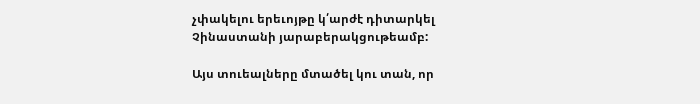չփակելու երեւոյթը կ՛արժէ դիտարկել Չինաստանի յարաբերակցութեամբ:

Այս տուեալները մտածել կու տան, որ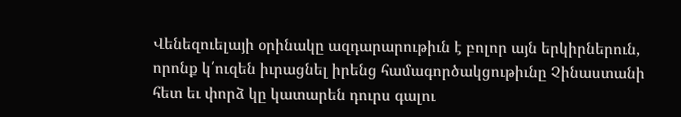Վենեզուելայի օրինակը ազդարարութիւն է բոլոր այն երկիրներուն, որոնք կ՛ուզեն իւրացնել իրենց համագործակցութիւնը Չինաստանի հետ եւ փորձ կը կատարեն դուրս գալու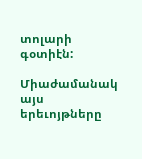տոլարի գօտիէն:

Միաժամանակ այս երեւոյթները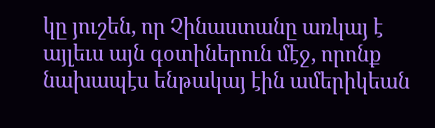կը յուշեն, որ Չինաստանը առկայ է այլեւս այն գօտիներուն մէջ, որոնք նախապէս ենթակայ էին ամերիկեան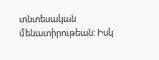տնտեսական մենատիրութեան: Իսկ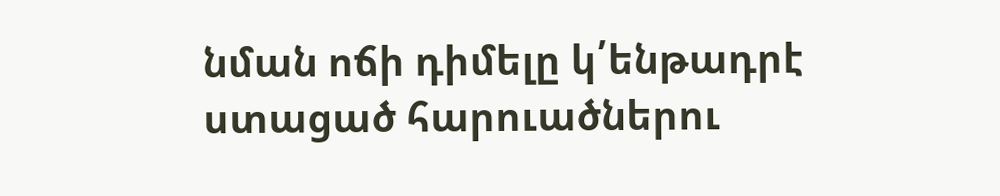նման ոճի դիմելը կ՛ենթադրէ ստացած հարուածներու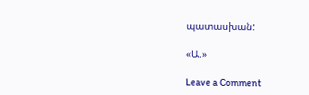պատասխան:

«Ա.»

Leave a Comment